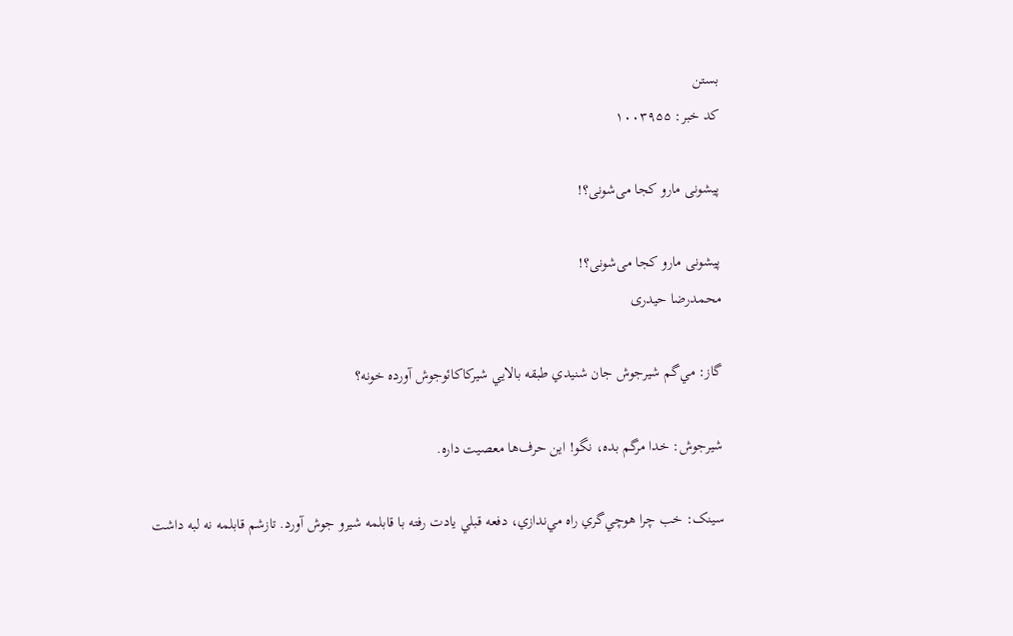بستن
کد خبر: ۱۰۰۳۹۵۵

پیشونی ما‌رو کجا می‌شونی؟!

پیشونی ما‌رو کجا می‌شونی؟!
محمدرضا حیدری

گاز: مي‌گم شير‌جوش جان شنيدي طبقه بالايي شيرکاکائو‌جوش آورده خونه؟

شير‌جوش: خدا مرگم بده، نگو! اين حرف‌ها معصيت داره.

سينک: خب چرا هوچي‌گري راه مي‌ندازي، دفعه قبلي يادت رفته با قابلمه شير‌و جوش آورد. تازشم قابلمه نه لبه داشت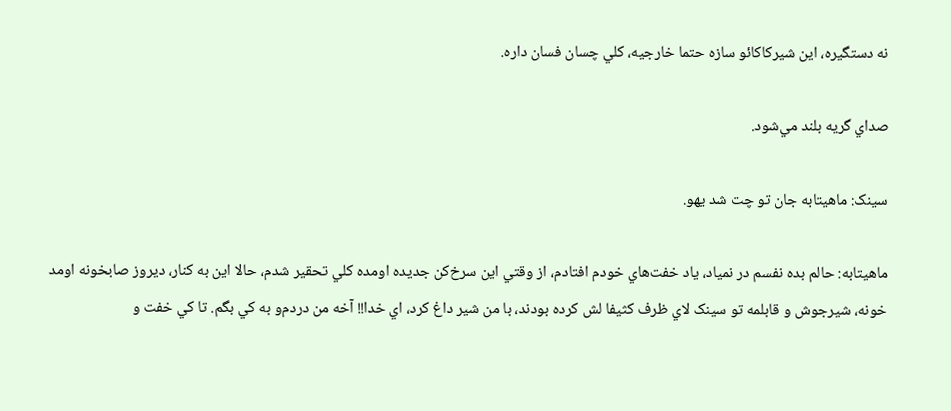نه دستگيره، اين شير‌کاکائو سازه حتما خارجيه، کلي چسان فسان داره.

صداي گريه بلند مي‌شود.

سينک: ماهيتابه جان تو چت شد يهو.

ماهيتابه: حالم بده نفسم در نمياد، ياد خفت‌هاي خودم افتادم، از وقتي اين سرخ‌کن جديده اومده کلي تحقير شدم، حالا اين به کنار، ديروز صابخونه اومد خونه، شيرجوش و قابلمه تو سينک لاي ظرف کثيفا لش کرده بودند، با من شير داغ کرد، اي خدا!! آخه من دردم‌و به کي بگم. تا کي خفت و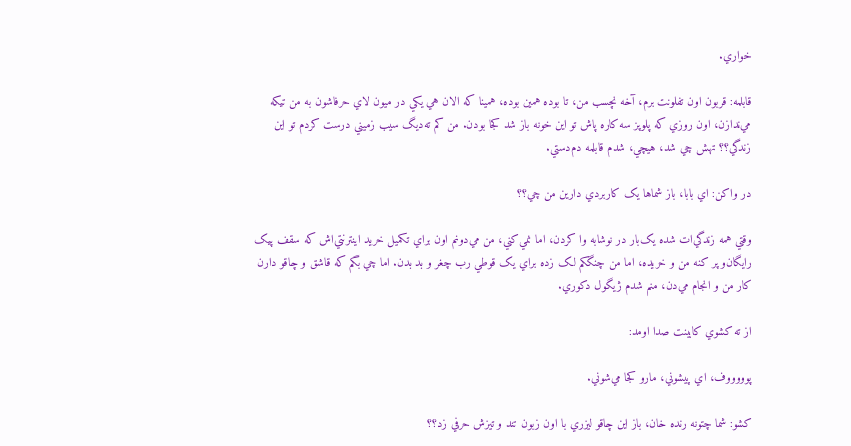خواري.

قابلمه: قربون اون تفلونت برم، آخه نچسب من، تا بوده همين بوده، همينا که الان هي يکي در ميون لاي حرفاشون به من تيکه مي‌ندازن، اون روزي که پلوپز سه کاره پاش تو اين خونه باز شد کجا بودن. من کم ته‌ديگ سيب زميني درست کردم تو اين زندگي؟؟ تهش چي شد، هيچي، شدم قابلمه دم‌دستي.

در واکن: اي بابا، باز شماها يک کاربردي دارين من چي؟؟

وقتي همه زندگي‌ات شده يک‌بار در نوشابه وا کردن، اما نمي‌کني، من مي‌دونم اون براي تکميل خريد اينترنتي‌اش که سقف پيک رايگان‌و پر کنه من و خريده، اما من چنگکم لک زده براي يک قوطي رب چغر و بد بدن. اما چي بگم که قاشق و چاقو دارن کار من و انجام مي‌دن، منم شدم ژيگول دکوري.

از ته کشوي کابينت صدا اومد:

پوووووف، اي پيشوني، مارو کجا مي‌شوني.

کشو: شما چتونه رنده خان، باز اين چاقو ليزري با اون زبون تند و تيزش حرفي زد؟؟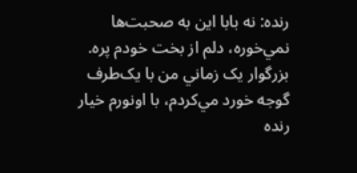رنده: نه بابا اين به صحبت‌ها نمي‌خوره، دلم از بخت خودم پره. بزرگوار يک زماني من با يک‌طرف گوجه خورد مي‌کردم، با اونورم خيار رنده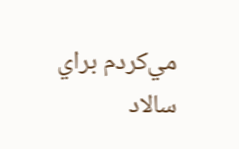مي‌کردم براي سالاد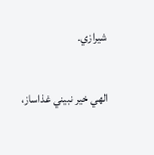شيرازي.

الهي خير نبيني غذا‌ساز،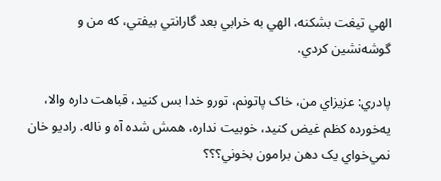الهي تيغت بشکنه، الهي به خرابي بعد گارانتي بيفتي، که من و گوشه‌نشين کردي.

پا‌دري: عزيزاي من، خاک پاتونم، تورو خدا بس کنيد، قباهت داره والا، يه‌خورده کظم غيض کنيد، خوبيت نداره، همش شده آه و ناله. راديو خان نمي‌خواي يک دهن برامون بخوني؟؟؟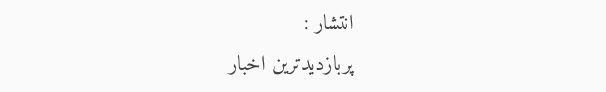انتشار :
پربازدیدترین اخبار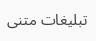تبلیغات متنی